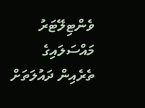ވެންޓިލޭޓަރު މައްސަލައިގެ ތެރެއިން ދައުލަތަށް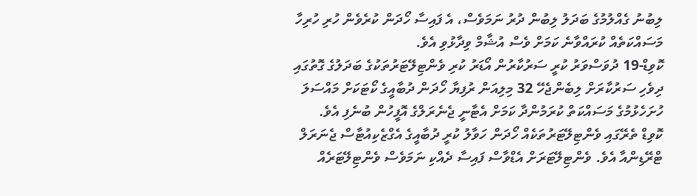ލިބުނު ގެއްލުމުގެ ބަދަލު ލިބުން ދުރު ނަމަވެސް، އެ ފައިސާ ހޯދަން ކުރެވެން ހުރި ހުރިހާ މަސައްކަތެއް ކުރައްވާނެ ކަމަށް ވެސް އުޝާމް ވިދާޅުވި އެވެ.
ކޮވިޑް-19 ދުވަސްވަރު ކުރީ ސަރުކާރުން އޯޑަރު ކުރި ވެންޓިލޭޓަރުތަކުގެ ބަދަލުގެ ގޮތުގައި ދިވެހި ސަރުކާރަށް ލިބެންޖެހޭ 32 މިލިއަން ރުފިޔާ ހޯދަން ދުބާއީގެ ކޯޓަކަށް މައްސަލަ ހުށަހެޅުމުގެ މަސައްކަތް ކުރަމުންދާ ކަމަށް އެޓާނީ ޖެނެރަލްގެ އޮފީހުން ބުނެފި އެވެ.
ކޮވިޑް ތެރޭގައި ވެންޓިލޭޓަރުތަކެއް ހޯދަން ހަވާލު ކުރީ ދުބާއީގެ އެގްޒެކިއުޓާސް ޖެނަރަލް ޓްރޭޑިންއާ އެވެ. ވެންޓިލޭޓަރަށް އެޑްވާސް ފައިސާ ދެއްކި ނަމަވެސް ވެންޓިލޭޓަރެއް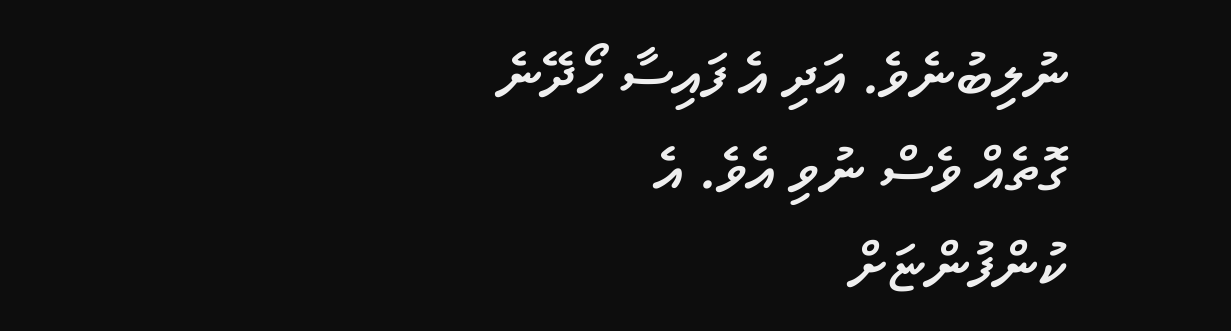ނުލިބުނެވެ. އަދި އެ ފައިސާ ހޯދޭނެ ގޮތެއް ވެސް ނުވި އެވެ. އެ ކުންފުންޏަށް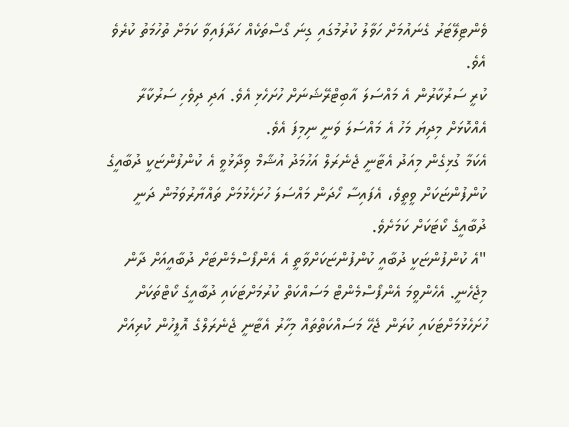ވެންޓިލޭޓަރު ގެނައުމަށް ހަވާލު ކުރުމުގައި ގިނަ ގޯސްތަކެއް ހަދާފައިވާ ކަމަށް ތުހުމަތު ކުރެވެ އެވެ.
ކުރީ ސަރުކާރުން އެ މައްސަލަ އާބިޓްރޭޝަނަށް ހުށަހެޅި އެވެ. އަދި ދިވެހި ސަރުކާރާ އެއްކޮޅަށް މިދިޔަ މަހު އެ މައްސަލަ ވަނީ ނިމިފަ އެވެ.
އެކަމާ ގުޅިގެން މިއަދު އެޓާނީ ޖެނެރަލް އަހުމަދު އުޝާމް ވިދާޅުވީ އެ ކުންފުންޏަކީ ދުބާއީގެ ކުންފުންޏަކަށް ވީތީވެ، އެފައިސާ ހޯދަން މައްސަލަ ހުށަހެޅުމަށް ތައްޔާރުވަމުން ދަނީ ދުބާއީގެ ކޯޓަކަށް ކަމަށެވެ.
"އެ ކުންފުންޏަކީ ދުބާއީ ކުންފުންޏަކަށްވާތީ އެ އެންފޯސްމެންޓަށް ދުބާއީއަށް ދާން މިޖެހެނީ. އެހެންވީމަ އެންފޯސްމެންޓް މަސައްކަތް ކުރުމަށްޓަކައި ދުބާއީގެ ކޯޓްތަކަށް ހުށަހެޅުމަށްޓަކައި ކުރަން ޖެހޭ މަސައްކަތްތައް މިހާރު އެޓާނީ ޖެނެރަލްގެ އޮފީހުން ކުރިއަށް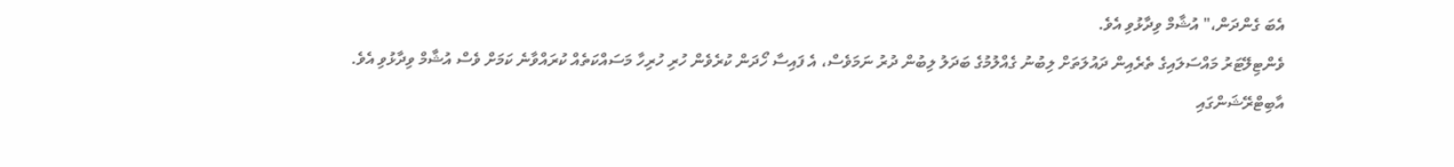އެބަ ގެންދަން،" އުޝާމް ވިދާޅުވި އެވެ.
ވެންޓިލޭޓަރު މައްސަލައިގެ ތެރެއިން ދައުލަތަށް ލިބުނު ގެއްލުމުގެ ބަދަލު ލިބުން ދުރު ނަމަވެސް، އެ ފައިސާ ހޯދަން ކުރެވެން ހުރި ހުރިހާ މަސައްކަތެއް ކުރައްވާނެ ކަމަށް ވެސް އުޝާމް ވިދާޅުވި އެވެ.
އާބިޓްރޭޝަންގައި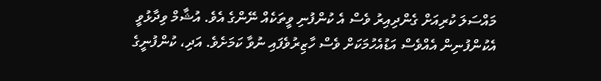މައްސަލަ ކުރިއަށް ގެންދިއިރު ވެސް އެ ކުންފުނި ވީތަކެއް ނޭންގެ އެވެ. އުޝާމް ވިދާޅުވީ އެކުންފުނިން އެއްވެސް އަޑުއެހުމަކަށް ވެސް ހާޒިރުވެފައި ނުވާ ކަމަށެވެ. އަދި، ކުންފުނީގެ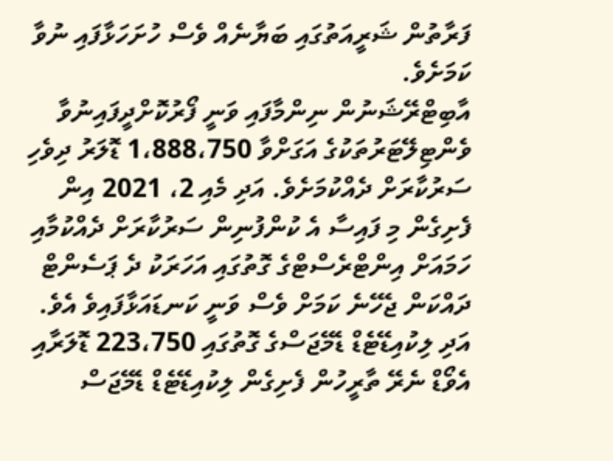ފަރާތުން ޝަރީއަތުގައި ބަޔާނެއް ވެސް ހުށަހަޅާފައި ނުވާ ކަމަށެވެ.
އާބިޓްރޭޝަނުން ނިންމާފައި ވަނީ ފޯރުކޮށްދީފައިނުވާ ވެންޓިލޭޓަރުތަކުގެ އަގަށްވާ 1،888،750 ޑޮލަރު ދިވެހި ސަރުކާރަށް ދެއްކުމަށެވެ. އަދި މެއި 2، 2021 އިން ފެށިގެން މި ފައިސާ އެ ކުންފުނިން ސަރުކާރަށް ދެއްކުމާއި ހަމައަށް އިންޓްރެސްޓްގެ ގޮތުގައި އަހަރަކު ދެ ޕަސެންޓް ދައްކަން ޖެހޭނެ ކަމަށް ވެސް ވަނީ ކަނޑައަޅާފައިވެ އެވެ.
އަދި ލިކުއިޑޭޓެޑް ޑެމޭޖަސްގެ ގޮތުގައި 223،750 ޑޮލަރާއި އެވޯޑް ނެރޭ ތާރީހުން ފެށިގެން ލިކުއިޑޭޓެޑް ޑެމޭޖަސް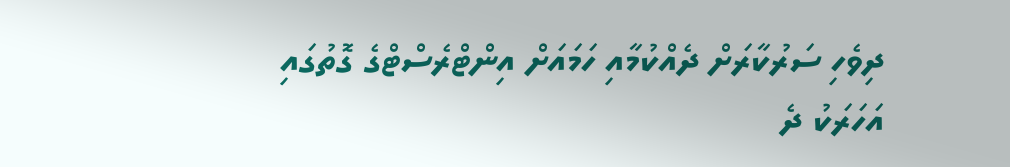ދިވެހި ސަރުކާރަށް ދެއްކުމާއި ހަމައަށް އިންޓްރެސްޓްގެ ގޮތުގައި އަހަރަކު ދެ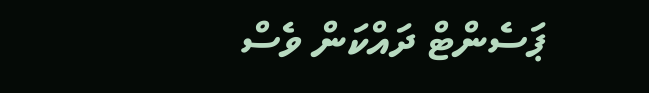ޕަސެންޓް ދައްކަން ވެސް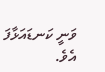ވަނީ ކަނޑައަޅާފަ އެވެ.